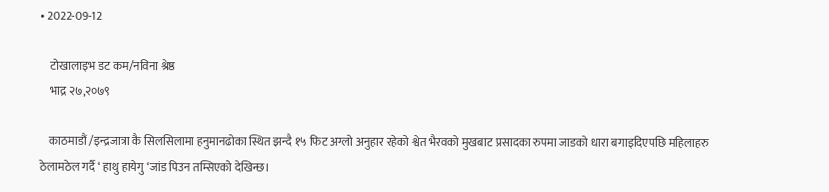• 2022-09-12

    टोखालाइभ डट कम/नविना श्रेष्ठ
    भाद्र २७,२०७९

    काठमाडौं /इन्द्रजात्रा कै सिलसिलामा हनुमानढोका स्थित झन्दै १५ फिट अग्लो अनुहार रहेको श्वेत भैरवको मुखबाट प्रसादका रुपमा जाडको धारा बगाइदिएपछि महिलाहरु ठेलामठेल गर्दै ‘ हाथु हायेगु ‘जांड पिउन तम्सिएको देखिन्छ।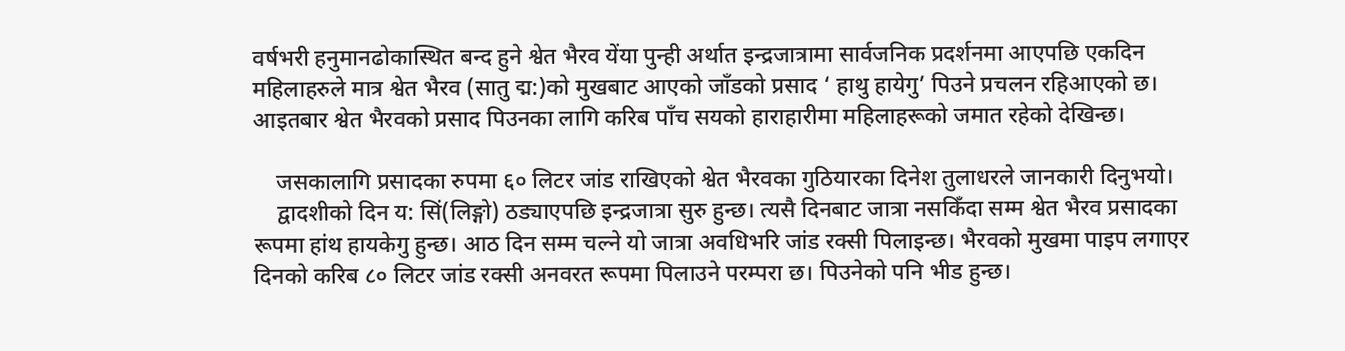वर्षभरी हनुमानढोकास्थित बन्द हुने श्वेत भैरव येंया पुन्ही अर्थात इन्द्रजात्रामा सार्वजनिक प्रदर्शनमा आएपछि एकदिन महिलाहरुले मात्र श्वेत भैरव (सातु द्म:)को मुखबाट आएको जाँडको प्रसाद ‘ हाथु हायेगु’ पिउने प्रचलन रहिआएको छ। आइतबार श्वेत भैरवको प्रसाद पिउनका लागि करिब पाँच सयको हाराहारीमा महिलाहरूको जमात रहेको देखिन्छ।

    जसकालागि प्रसादका रुपमा ६० लिटर जांड राखिएको श्वेत भैरवका गुठियारका दिनेश तुलाधरले जानकारी दिनुभयो।
    द्वादशीको दिन य: सिं(लिङ्गो) ठड्याएपछि इन्द्रजात्रा सुरु हुन्छ। त्यसै दिनबाट जात्रा नसकिँदा सम्म श्वेत भैरव प्रसादका रूपमा हांथ हायकेगु हुन्छ। आठ दिन सम्म चल्ने यो जात्रा अवधिभरि जांड रक्सी पिलाइन्छ। भैरवको मुखमा पाइप लगाएर दिनको करिब ८० लिटर जांड रक्सी अनवरत रूपमा पिलाउने परम्परा छ। पिउनेको पनि भीड हुन्छ।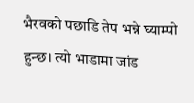भैरवको पछाडि तेप भन्ने घ्याम्पो हुन्छ। त्यो भाडामा जांड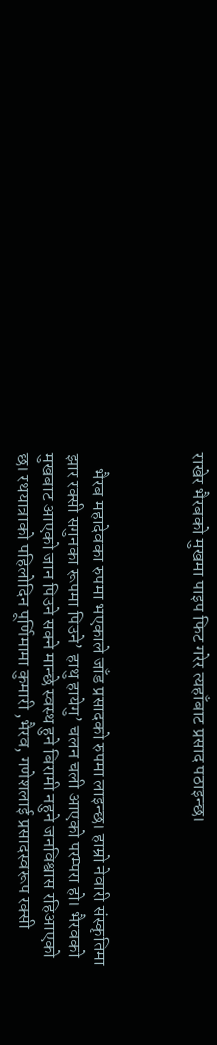राखेर भैरबको मुखमा पाइप फिट गरेर त्यहाँबाट प्रसाद पठाइन्छ।



    भैरब महादेवका रुपमा भएकाले जाँड प्रसादको रुपमा लाइन्छ। हाम्रो नेवारी संस्कृतिमा झार रक्सी सगुनका रूपमा पिउने’ हाथु हायेगु’ चलन चली आएको परम्परा हो। भैरवको मुखबाट आएको जान पिउने सक्ने मान्छे स्वस्थ हुने बिरामी नहुने जनविश्वास रहिआएको छ। रथयात्राको पहिलोदिन पूर्णिमामा कुमारी ,भैरव, गणेशलाई प्रसादस्वरूप रक्सी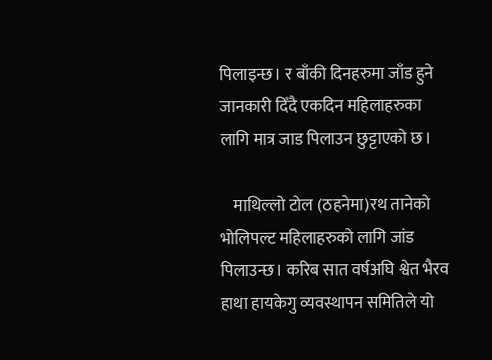पिलाइन्छ। र बाँकी दिनहरुमा जाँड हुने जानकारी दिँदै एकदिन महिलाहरुका लागि मात्र जाड पिलाउन छुट्टाएको छ।

    माथिल्लो टोल (ठहनेमा)रथ तानेको भोलिपल्ट महिलाहरुको लागि जांड पिलाउन्छ। करिब सात वर्षअघि श्वेत भैरव हाथा हायकेगु व्यवस्थापन समितिले यो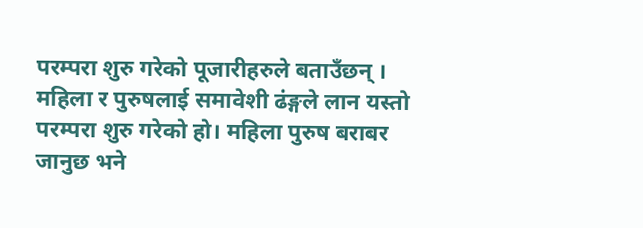परम्परा शुरु गरेको पूजारीहरुले बताउँछन् । महिला र पुरुषलाई समावेशी ढंङ्गले लान यस्तो परम्परा शुरु गरेको हो। महिला पुरुष बराबर जानुछ भने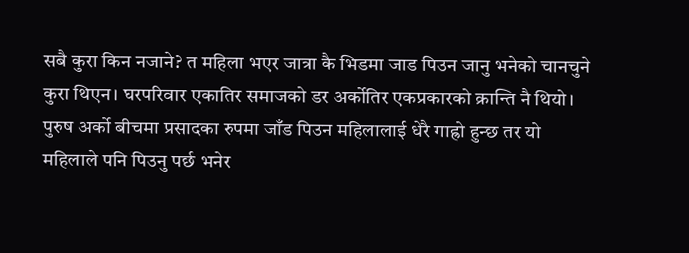सबै कुरा किन नजाने? त महिला भएर जात्रा कै भिडमा जाड पिउन जानु भनेको चानचुने कुरा थिएन। घरपरिवार एकातिर समाजको डर अर्कोतिर एकप्रकारको क्रान्ति नै थियो। पुरुष अर्को बीचमा प्रसादका रुपमा जाँड पिउन महिलालाई धेरै गाह्रो हुन्छ तर यो महिलाले पनि पिउनु पर्छ भनेर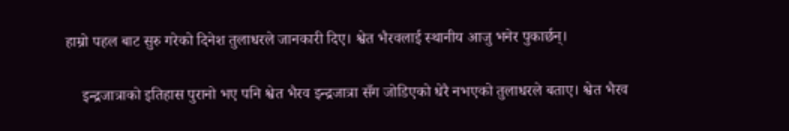हाम्रो पहल बाट सुरु गरेको दिनेश तुलाधरले जानकारी दिए। श्वेत भैरवलाई स्थानीय आजु भनेर पुकार्छन्।

    इन्द्रजात्राको इतिहास पुरानो भए पनि श्वेत भैरव इन्द्रजात्रा सँग जोडिएको धेरै नभएको तुलाधरले बताए। श्वेत भैरव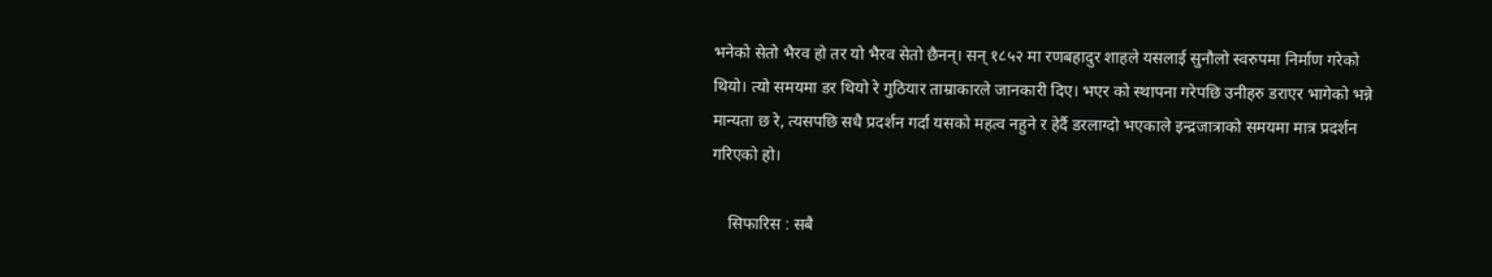भनेको सेतो भैरव हो तर यो भैरव सेतो छैनन्। सन् १८५२ मा रणबहादुर शाहले यसलाई सुनौलो स्वरुपमा निर्माण गरेको थियो। त्यो समयमा डर थियो रे गुठियार ताम्राकारले जानकारी दिए। भएर को स्थापना गरेपछि उनीहरु डराएर भागेको भन्ने मान्यता छ रे, त्यसपछि सधै प्रदर्शन गर्दा यसको महत्व नहुने र हेर्दै डरलाग्दो भएकाले इन्द्रजात्राको समयमा मात्र प्रदर्शन गरिएको हो।

    सिफारिस : सबै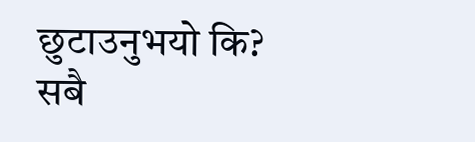छुटाउनुभयो कि? सबै